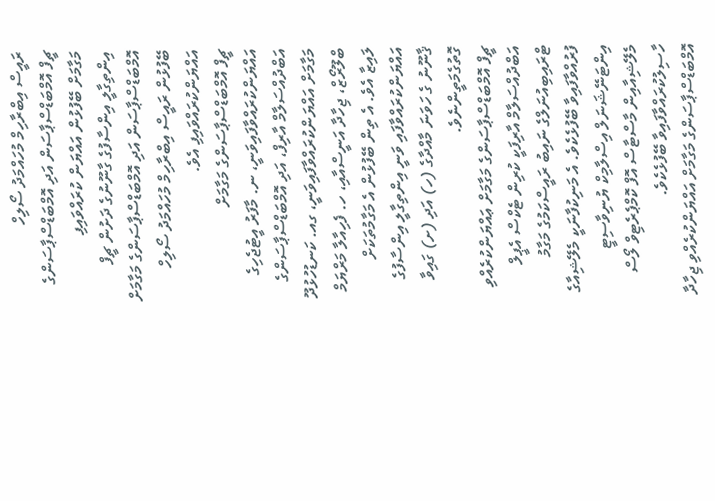ރައީސް އިބްރާހިމް މުހައްމަދު ސޯލިހް
ޗީފް އޮމްބަޑްސްޕާސަން އަދި އޮމްބަޑްސްޕާސަންގެ މަގާމަށް ބޭފުޅުން އައްޔަން ކުރައްވައިފި
އިންތިގާލީ އިންސާފުގެ ގާނޫނުގެ ދަށުން ޗީފް އޮމްބަޑްސްޕާސަން އަދި އޮމްބަޑްސްޕާސަންގެ މަގާމަށް ބޭފުޅުން ރައީސް އިބްރާހިމް މުހައްމަދު ސޯލިހް އައްޔަންކުރައްވައިފި އެވެ.
ޗީފް އޮމްބަޑްސްޕާސަންގެ މަގާމަށް އައްޔަންކުރައްވާފައިވަނީ، ނ. މާފަރު އީޓުޖެހިގެ އަބްދުއްސަލާމް އާރިފް، އަދި އޮމްބަޑްސްޕާސަންގެ މަގާމަށް އައްޔަންކުރައްވާފައިވަނީ، ގއ. ކަނޑުހުޅުދޫ ބްލޫރޯޒް، ޖިހާދާ އަނީސްއާއި، ހ. ފެހިއާލާ މަރްޔަމް ލައިޒާ އެވެ. އެ ތިން ބޭފުޅުން އެ މަގާމުތަކަށް އައްޔަންކުރައްވާފައި ވަނީ އިންތިގާލީ އިންސާފުގެ ޤާނޫނު ގެ ހަވަނަ މާއްދާގެ (ހ) އަދި (ށ) ގައިވާ ގޮތުގެމަތީންނެވެ.
ޗީފް އޮމްބަޑްސްޕާސަންގެ މަގާމަށް ޢައްޔަންކުރެއްވި އަބްދުއްސަލާމް އާރިފަކީ ކުރިން ޓެކްސް އެޕީލް ޓްރައިބިއުނަލްގެ ނައިބު ރައީސްކަމުގެ މަގާމު ފުރުއްވާފައިވާ ބޭފުޅެކެވެ. އެ މަނިކުފާނަކީ މެލޭޝިއާގެ އިންޓަނޭޝަނަލް އިސްލާމިކް ޔުނިވާސިޓީ މެލޭޝިއާއިން މާސްޓާސް އޮފް ކޮމްޕެރެޓިވް ލޯސް ހާސިލުކުރައްވާފައިވާ ބޭފުޅެކެވެ.
އޮމްބަޑްސްޕާސަންގެ މަގާމަށް އައްޔަންކުރެއްވި ޖިހާދާ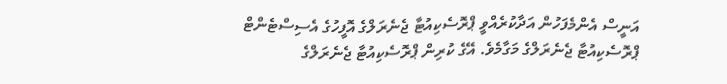އަނީސް އެންމެފަހުން އަދާކުރެއްވީ ޕްރޮސެކިއުޓާ ޖެނެރަލްގެ އޮފީހުގެ އެސިސްޓެންޓް ޕްރޮސެކިއުޓާ ޖެނެރަލްގެ މަގާމެވެ. އޭގެ ކުރިން ޕްރޮސެކިއުޓާ ޖެނެރަލްގެ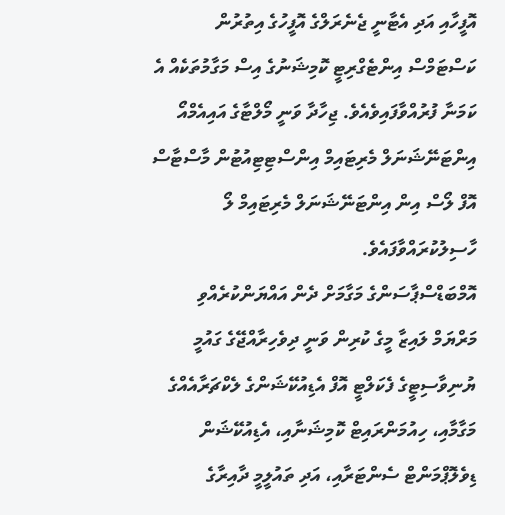އޮފީހާއި އަދި އެޓާނީ ޖެނެރަލްގެ އޮފީހުގެ އިތުރުން ކަސްޓަމްސް އިންޓެގްރިޓީ ކޮމިޝަނުގެ އިސް މަގާމުތަކެއް އެ ކަމަނާ ފުރުއްވާފައިވެއެވެ. ޖިހާދާ ވަނީ މޯލްޓާގެ އައިއެމްއޯ އިންޓަނޭޝަނަލް މެރިޓައިމް އިންސްޓިޓިއުޓުން މާސްޓާސް އޮފް ލޯސް އިން އިންޓަނޭޝަނަލް މެރިޓައިމް ލޯ ހާސިލުކުރައްވާފައެވެ.
އޮމްބަޑްސްޕާސަންގެ މަގާމަށް ދެން އައްޔަންކުރެއްވި މަރްޔަމް ލައިޒާ މީގެ ކުރިން ވަނީ ދިވެހިރާއްޖޭގެ ގައުމީ ޔުނިވާސިޓީގެ ފެކަލްޓީ އޮފް އެޑިއުކޭޝަންގެ ލެކްޗަރާއެއްގެ މަގާމާއި، ހިއުމަންރައިޓް ކޮމިޝަނާއި، އެޑިއުކޭޝަން ޑިވެލޮޕްމަންޓް ސެންޓަރާއި، އަދި ތައުލީމީ ދާއިރާގެ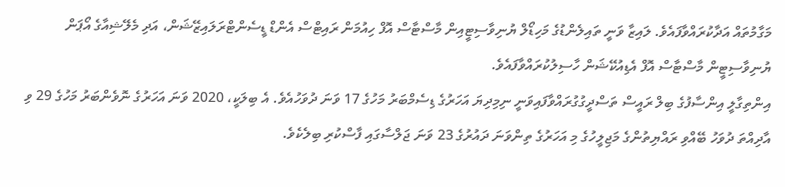މަގާމުތައް އަދާކުރައްވާފައެވެ. ލައިޒާ ވަނީ ތައިލެންޑުގެ މަހިޑޯލް ޔުނިވާސިޓީއިން މާސްޓާސް އޮފް ހިއުމަން ރައިޓްސް އެންޑް ޑީސެންޓްރަލައިޒޭޝަން، އަދި މެލޭޝިއާގެ އޯޕަން ޔުނިވާސިޓީން މާސްޓާސް އޮފް އެޑިއުކޭޝަން ހާސިލުކުރައްވާފައެވެ.
އިންތިގާލީ އިންސާފުގެ ބިލް ރައީސް ތަސްދީގުގުރައްވާފައިވަނީ ނިމިދިޔަ އަހަރުގެ ޑިސެމްބަރު މަހުގެ 17 ވަނަ ދުވަހުއެވެ. އެ ބިލަކީ، 2020 ވަނަ އަހަރުގެ ނޮވެންބަރު މަހުގެ 29 ވި އާދިއްތަ ދުވަހު ބޭއްވި ރައްޔިތުންގެ މަޖިލީހުގެ މި އަހަރުގެ ތިންވަނަ ދައުރުގެ 23 ވަނަ ޖަލްސާގައި ފާސްކުރި ބިލެކެވެ.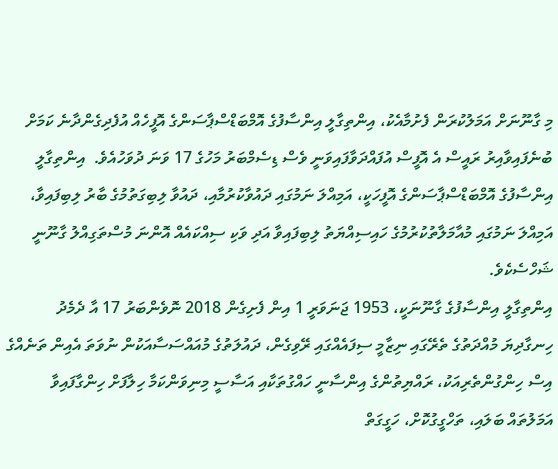މި ގާނޫނަށް އަމަލުކުރަން ފެށުމާއެކު، އިންތިގާލީ އިންސާފުގެ އޮމްބަޑްސްޕާސަންގެ އޮފީހެއް އުފެދިގެންދާނެ ކަމަށް ބުނެފައިވާއިރު ރައީސް އެ އޮފީސް އުފައްދަވާފައިވަނީ ވެސް ޑިސެމްބަރު މަހުގެ 17 ވަނަ ދުވަހުއެވެ.  އިންތިގާލީ އިންސާފުގެ އޮމްބަޑްސްޕާސަންގެ އޮފީހަކީ، އަމިއްލަ ނަމުގައި ދައުވާކުރުމާއި، ދައުވާ ލިބިގަތުމުގެ ބާރު ލިބިފައިވާ، އަމިއްލަ ނަމުގައި މުއާމަލާތުކުރުމުގެ ހައިސިއްޔަތު ލިބިފައިވާ އަދި ވަކި ސިއްކައެއް އޮންނަ މުސްތަގިއްލު ގާނޫނީ ޝަހްސެކެވެ.
އިންތިގާލީ އިންސާފުގެ ގާނޫނަކީ، 1953 ޖަނަވަރީ 1 އިން ފެށިގެން 2018 ނޮވެންބަރު 17 އާ ދެމެދު ހިނގާދިޔަ މުއްދަތުގެ ތެރޭގައި ނިޒާމީ ސިފައެއްގައި ރޭވިގެން، ދައުލަތުގެ މުއައްސަސާއަކުން ނުވަތަ އެއިން ތަނެއްގެ އިސް ހިންގުންތެރިއަކު، ރައްޔިތުންގެ އިންސާނީ ހައްގުތަކާއި އަސާސީ މިނިވަންކަމާ ހިލާފަށް ހިންގާފައިވާ އަމަލުތައް ބަލައި، ތަހްގީގުކޮށް، ހަގީގަތް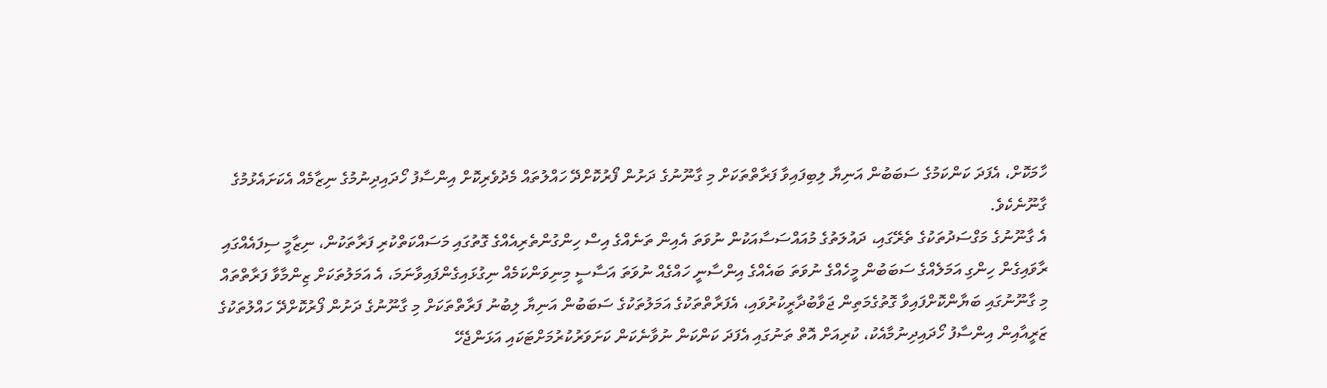ހާމަކޮށް، އެފަދަ ކަންކަމުގެ ސަބަބުން އަނިޔާ ލިބިފައިވާ ފަރާތްތަކަށް މި ގާނޫނުގެ ދަށުން ފޯރުކޮށްދޭ ހައްލުތައް މެދުވެރިކޮށް އިންސާފު ހޯދައިދިނުމުގެ ނިޒާމެއް އެކަށައެޅުމުގެ ގާނޫނެކެވެ.
އެ ގާނޫނުގެ މަގްސަދުތަކުގެ ތެރޭގައި، ދައުލަތުގެ މުއައްސަސާއަކުން ނުވަތަ އެއިން ތަނެއްގެ އިސް ހިންގުންތެރިއެއްގެ ގޮތުގައި މަސައްކަތްކުރި ފަރާތަކުން، ނިޒާމީ ސިފައެއްގައި ރާވައިގެން ހިންގި އަމަލެއްގެ ސަބަބުން މީހެއްގެ ނުވަތަ ބައެއްގެ އިންސާނީ ހައްގެއް ނުވަތަ އަސާސީ މިނިވަންކަމެއް ނިގުޅައިގެންފައިވާނަމަ، އެ އަމަލުތަކަށް ޒިންމާވާ ފަރާތްތައް މި ގާނޫނުގައި ބަޔާންކޮށްފައިވާ ގޮތުގެމަތިން ޖަވާބުދާރީކުރުވައި، އެފަރާތްތަކުގެ އަމަލުތަކުގެ ސަބަބުން އަނިޔާ ލިބުނު ފަރާތްތަކަށް މި ގާނޫނުގެ ދަށުން ފޯރުކޮށްދޭ ހައްލުތަކުގެ ޒަރީއާއިން އިންސާފު ހޯދައިދިނުމާއެކު، ކުރިއަށް އޮތް ތަނުގައި އެފަދަ ކަންކަން ނުވާނެކަން ކަށަވަރުކުރުމަށްޓަކައި އަޅަންޖެހޭ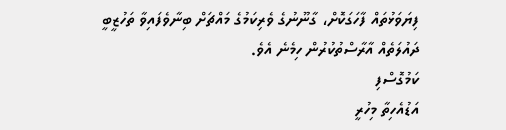ފިޔަވަޅުތައް ފާހަގަކޮށް، ގާނޫނުގެ ވެރިކަމުގެ މައްޗަށް ބިނާވެފައިވާ ތަހުޒީބީ ދައުލަތެއް އާރާސްތުކުރުން ހިމެނެ އެވެ.
ކަމުގޮސްފި
އަޑުއެހިތާ މިހުރީ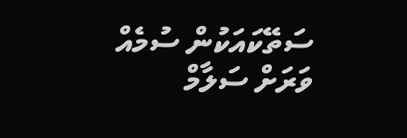ސަތޭކައަކުން ސުމެއް
ވަރަށް ސަލާމް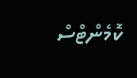ކޮމެންޓްސް